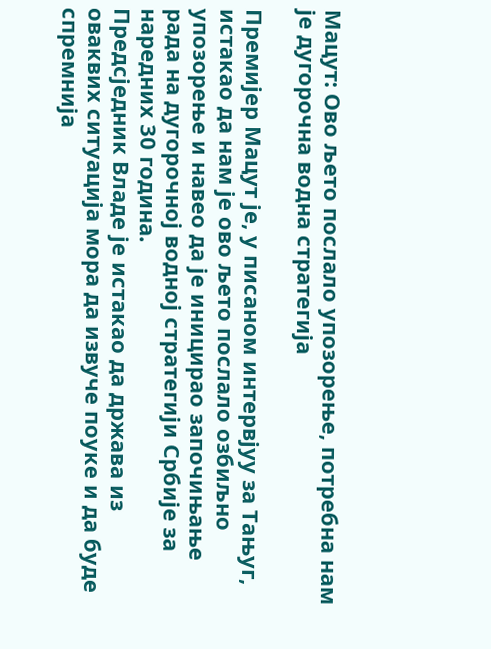Мацут: Ово љето послало упозорење, потребна нам је дугорочна водна стратегија

Премијер Мацут је, у писаном интервјуу за Тањуг, истакао да нам је ово љето послало озбиљно упозорење и навео да је иницирао започињање рада на дугорочној водној стратегији Србије за наредних 30 година.
Предсједник Владе је истакао да држава из оваквих ситуација мора да извуче поуке и да буде спремнија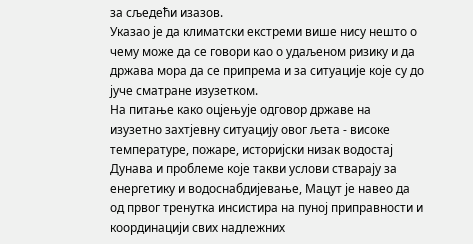за сљедећи изазов.
Указао је да климатски екстреми више нису нешто о чему може да се говори као о удаљеном ризику и да држава мора да се припрема и за ситуације које су до јуче сматране изузетком.
На питање како оцјењује одговор државе на изузетно захтјевну ситуацију овог љета - високе температуре, пожаре, историјски низак водостај Дунава и проблеме које такви услови стварају за енергетику и водоснабдијевање, Мацут је навео да од првог тренутка инсистира на пуној приправности и координацији свих надлежних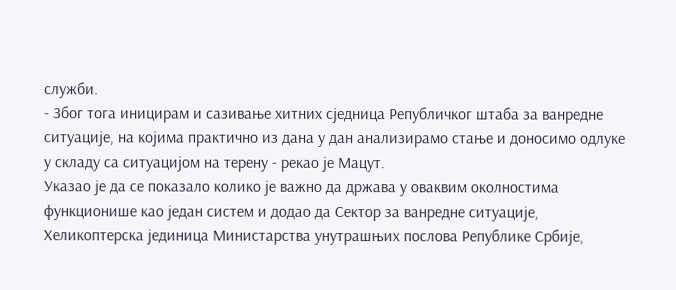служби.
- Због тога иницирам и сазивање хитних сједница Републичког штаба за ванредне ситуације, на којима практично из дана у дан анализирамо стање и доносимо одлуке у складу са ситуацијом на терену - рекао је Мацут.
Указао је да се показало колико је важно да држава у оваквим околностима функционише као један систем и додао да Сектор за ванредне ситуације, Хеликоптерска јединица Министарства унутрашњих послова Републике Србије,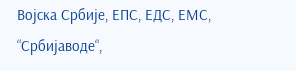Војска Србије, ЕПС, ЕДС, ЕМС, “Србијаводе“,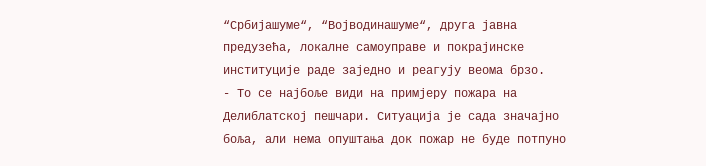“Србијашуме“, “Војводинашуме“, друга јавна предузећа, локалне самоуправе и покрајинске институције раде заједно и реагују веома брзо.
- То се најбоље види на примјеру пожара на Делиблатској пешчари. Ситуација је сада значајно боља, али нема опуштања док пожар не буде потпуно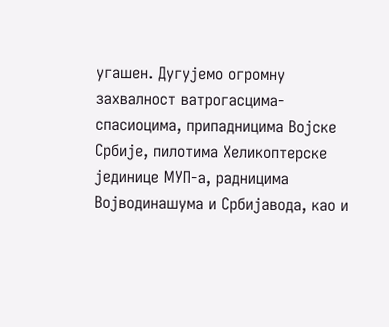угашен. Дугујемо огромну захвалност ватрогасцима-спасиоцима, припадницима Војске Србије, пилотима Хеликоптерске јединице МУП-а, радницима Војводинашума и Србијавода, као и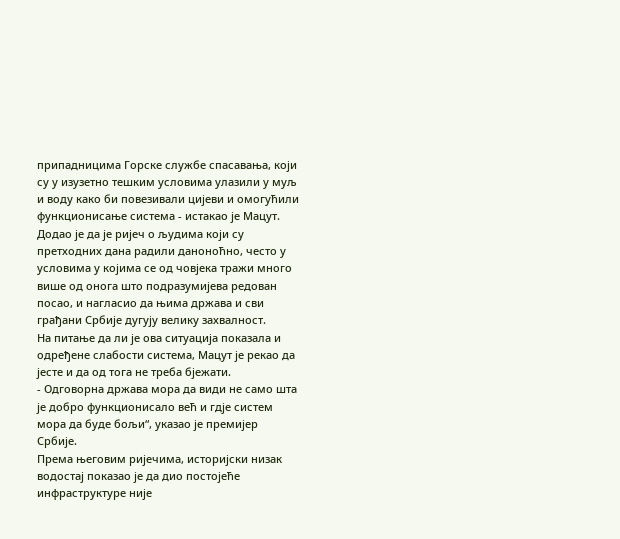припадницима Горске службе спасавања, који су у изузетно тешким условима улазили у муљ и воду како би повезивали цијеви и омогућили функционисање система - истакао је Мацут.
Додао је да је ријеч о људима који су претходних дана радили даноноћно, често у условима у којима се од човјека тражи много више од онога што подразумијева редован посао, и нагласио да њима држава и сви грађани Србије дугују велику захвалност.
На питање да ли је ова ситуација показала и одређене слабости система, Мацут је рекао да јесте и да од тога не треба бјежати.
- Одговорна држава мора да види не само шта је добро функционисало већ и гдје систем мора да буде бољи“, указао је премијер Србије.
Према његовим ријечима, историјски низак водостај показао је да дио постојеће инфраструктуре није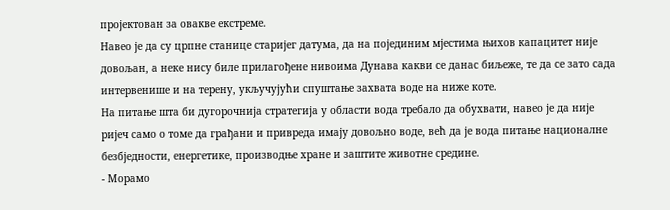пројектован за овакве екстреме.
Навео је да су црпне станице старијег датума, да на појединим мјестима њихов капацитет није довољан, а неке нису биле прилагођене нивоима Дунава какви се данас биљеже, те да се зато сада интервенише и на терену, укључујући спуштање захвата воде на ниже коте.
На питање шта би дугорочнија стратегија у области вода требало да обухвати, навео је да није ријеч само о томе да грађани и привреда имају довољно воде, већ да је вода питање националне безбједности, енергетике, производње хране и заштите животне средине.
- Морамо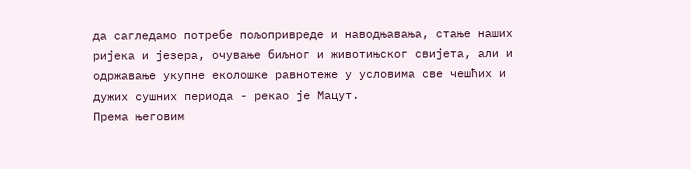да сагледамо потребе пољопривреде и наводњавања, стање наших ријека и језера, очување биљног и животињског свијета, али и одржавање укупне еколошке равнотеже у условима све чешћих и дужих сушних периода - рекао је Мацут.
Према његовим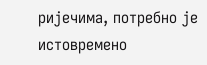ријечима, потребно је истовремено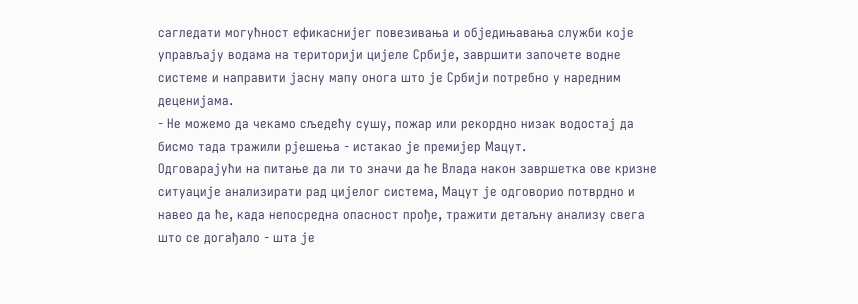сагледати могућност ефикаснијег повезивања и обједињавања служби које управљају водама на територији цијеле Србије, завршити започете водне системе и направити јасну мапу онога што је Србији потребно у наредним деценијама.
- Не можемо да чекамо сљедећу сушу, пожар или рекордно низак водостај да бисмо тада тражили рјешења - истакао је премијер Мацут.
Одговарајући на питање да ли то значи да ће Влада након завршетка ове кризне ситуације анализирати рад цијелог система, Мацут је одговорио потврдно и навео да ће, када непосредна опасност прође, тражити детаљну анализу свега што се догађало - шта је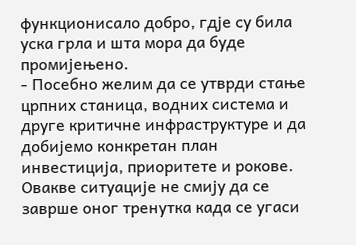функционисало добро, гдје су била уска грла и шта мора да буде промијењено.
- Посебно желим да се утврди стање црпних станица, водних система и друге критичне инфраструктуре и да добијемо конкретан план инвестиција, приоритете и рокове. Овакве ситуације не смију да се заврше оног тренутка када се угаси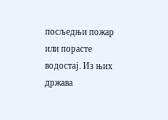посљедњи пожар или порасте водостај. Из њих држава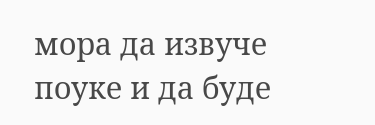мора да извуче поуке и да буде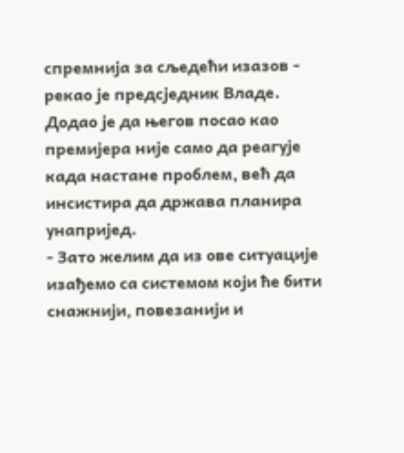спремнија за сљедећи изазов - рекао је предсједник Владе.
Додао је да његов посао као премијера није само да реагује када настане проблем, већ да инсистира да држава планира унапријед.
- Зато желим да из ове ситуације изађемо са системом који ће бити снажнији, повезанији и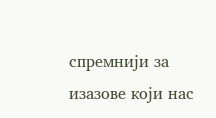спремнији за изазове који нас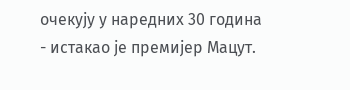очекују у наредних 30 година - истакао је премијер Мацут.